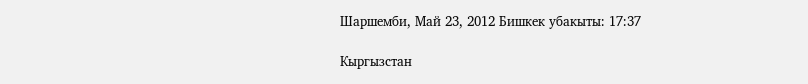Шаршемби, Май 23, 2012 Бишкек убакыты: 17:37

Кыргызстан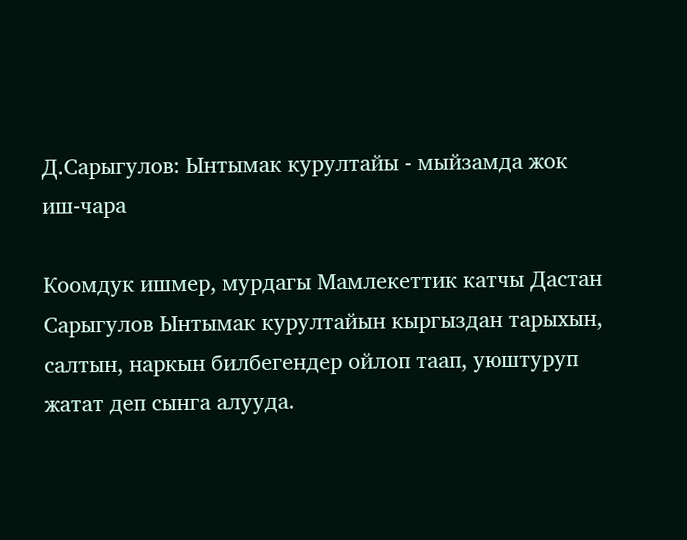Д.Сарыгулов: Ынтымак курултайы - мыйзамда жок иш-чара

Коомдук ишмер, мурдагы Мамлекеттик катчы Дастан Сарыгулов Ынтымак курултайын кыргыздан тарыхын, салтын, наркын билбегендер ойлоп таап, уюштуруп жатат деп сынга алууда.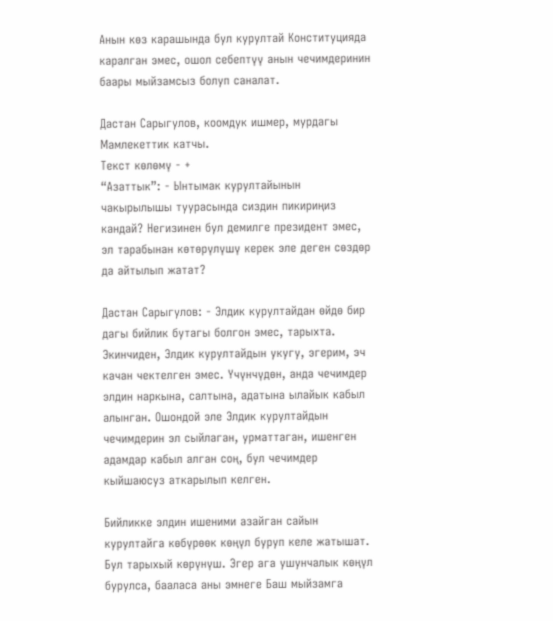Анын көз карашында бул курултай Конституцияда каралган эмес, ошол себептүү анын чечимдеринин баары мыйзамсыз болуп саналат.

Дастан Сарыгулов, коомдук ишмер, мурдагы Мамлекеттик катчы.
Текст көлөмү - +
“Азаттык”: - Ынтымак курултайынын чакырылышы туурасында сиздин пикириңиз кандай? Негизинен бул демилге президент эмес, эл тарабынан көтөрүлүшү керек эле деген сөздөр да айтылып жатат?

Дастан Сарыгулов: - Элдик курултайдан өйдө бир дагы бийлик бутагы болгон эмес, тарыхта. Экинчиден, Элдик курултайдын укугу, эгерим, эч качан чектелген эмес. Үчүнчүдөн, анда чечимдер элдин наркына, салтына, адатына ылайык кабыл алынган. Ошондой эле Элдик курултайдын чечимдерин эл сыйлаган, урматтаган, ишенген адамдар кабыл алган соң, бул чечимдер кыйшаюсуз аткарылып келген.

Бийликке элдин ишеними азайган сайын курултайга көбүрөөк көңүл буруп келе жатышат. Бул тарыхый көрүнүш. Эгер ага ушунчалык көңүл бурулса, бааласа аны эмнеге Баш мыйзамга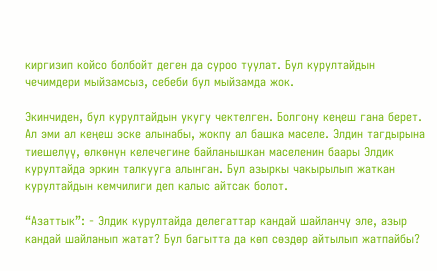киргизип койсо болбойт деген да суроо туулат. Бул курултайдын чечимдери мыйзамсыз, себеби бул мыйзамда жок.

Экинчиден, бул курултайдын укугу чектелген. Болгону кеңеш гана берет. Ал эми ал кеңеш эске алынабы, жокпу ал башка маселе. Элдин тагдырына тиешелүү, өлкөнүн келечегине байланышкан маселенин баары Элдик курултайда эркин талкууга алынган. Бул азыркы чакырылып жаткан курултайдын кемчилиги деп калыс айтсак болот.

“Азаттык”: - Элдик курултайда делегаттар кандай шайланчу эле, азыр кандай шайланып жатат? Бул багытта да көп сөздөр айтылып жатпайбы?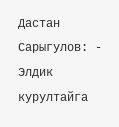Дастан Сарыгулов: - Элдик курултайга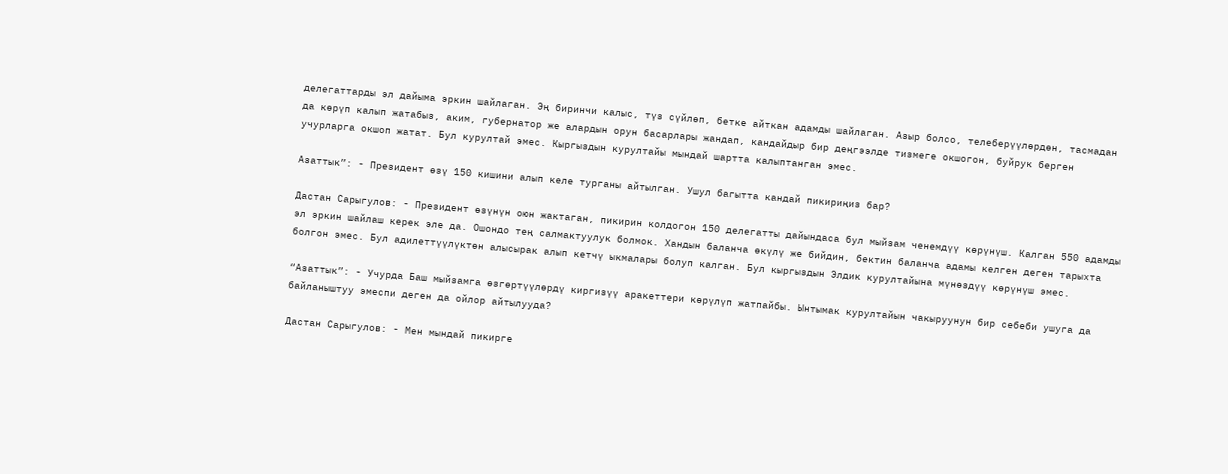делегаттарды эл дайыма эркин шайлаган. Эң биринчи калыс, түз сүйлөп, бетке айткан адамды шайлаган. Азыр болсо, телеберүүлөрдөн, тасмадан да көрүп калып жатабыз, аким, губернатор же алардын орун басарлары жандап, кандайдыр бир деңгээлде тизмеге окшогон, буйрук берген учурларга окшоп жатат. Бул курултай эмес. Кыргыздын курултайы мындай шартта калыптанган эмес.

Азаттык”: - Президент өзү 150 кишини алып келе турганы айтылган. Ушул багытта кандай пикириңиз бар?

Дастан Сарыгулов: - Президент өзүнүн оюн жактаган, пикирин колдогон 150 делегатты дайындаса бул мыйзам ченемдүү көрүнүш. Калган 550 адамды эл эркин шайлаш керек эле да. Ошондо тең салмактуулук болмок. Хандын баланча өкүлү же бийдин, бектин баланча адамы келген деген тарыхта болгон эмес. Бул адилеттүүлүктөн алысырак алып кетчү ыкмалары болуп калган. Бул кыргыздын Элдик курултайына мүнөздүү көрүнүш эмес.

“Азаттык”: - Учурда Баш мыйзамга өзгөртүүлөрдү киргизүү аракеттери көрүлүп жатпайбы. Ынтымак курултайын чакыруунун бир себеби ушуга да байланыштуу эмеспи деген да ойлор айтылууда?

Дастан Сарыгулов: - Мен мындай пикирге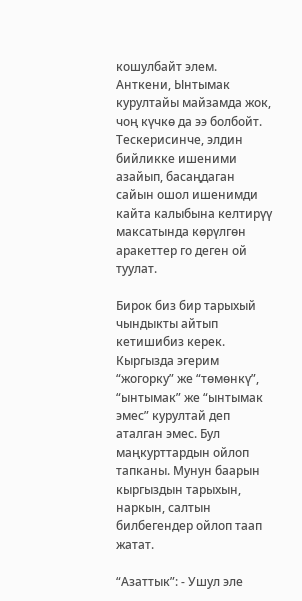кошулбайт элем. Анткени, Ынтымак курултайы майзамда жок, чоң күчкө да ээ болбойт. Тескерисинче, элдин бийликке ишеними азайып, басаңдаган сайын ошол ишенимди кайта калыбына келтирүү максатында көрүлгөн аракеттер го деген ой туулат.

Бирок биз бир тарыхый чындыкты айтып кетишибиз керек. Кыргызда эгерим “жогорку” же “төмөнкү”, “ынтымак” же “ынтымак эмес” курултай деп аталган эмес. Бул маңкурттардын ойлоп тапканы. Мунун баарын кыргыздын тарыхын, наркын, салтын билбегендер ойлоп таап жатат.

“Азаттык”: - Ушул эле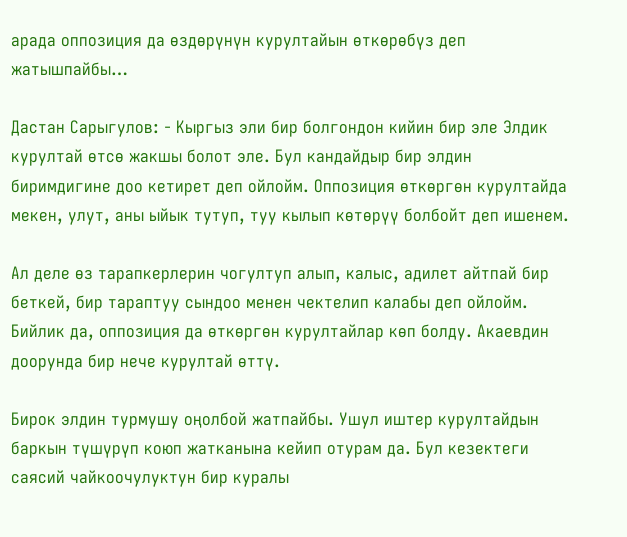арада оппозиция да өздөрүнүн курултайын өткөрөбүз деп жатышпайбы…

Дастан Сарыгулов: - Кыргыз эли бир болгондон кийин бир эле Элдик курултай өтсө жакшы болот эле. Бул кандайдыр бир элдин биримдигине доо кетирет деп ойлойм. Оппозиция өткөргөн курултайда мекен, улут, аны ыйык тутуп, туу кылып көтөрүү болбойт деп ишенем.

Ал деле өз тарапкерлерин чогултуп алып, калыс, адилет айтпай бир беткей, бир тараптуу сындоо менен чектелип калабы деп ойлойм. Бийлик да, оппозиция да өткөргөн курултайлар көп болду. Акаевдин доорунда бир нече курултай өттү.

Бирок элдин турмушу оңолбой жатпайбы. Ушул иштер курултайдын баркын түшүрүп коюп жатканына кейип отурам да. Бул кезектеги саясий чайкоочулуктун бир куралы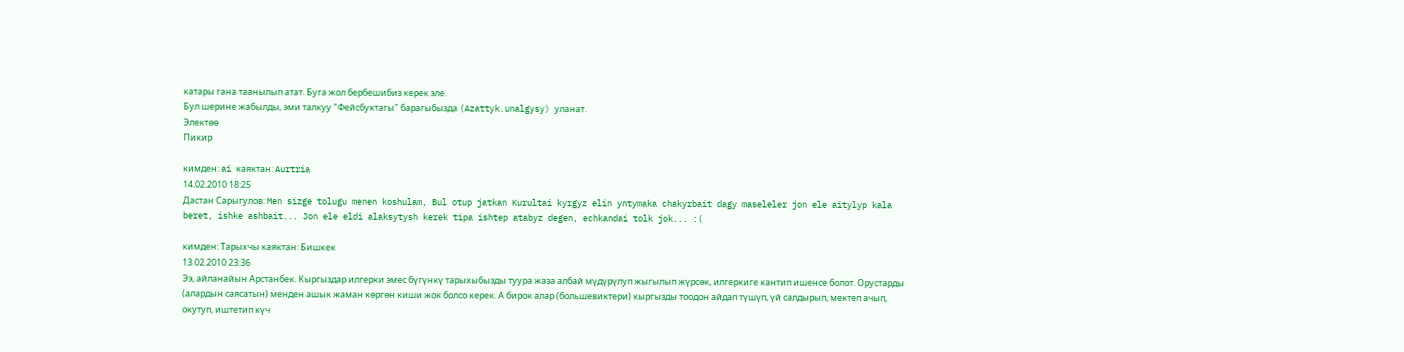катары гана таанылып атат. Буга жол бербешибиз керек эле.
Бул шерине жабылды, эми талкуу "Фейсбуктагы" барагыбызда (Azattyk.unalgysy) уланат.
Электөө
Пикир

кимден: ai каяктан: Aurtria
14.02.2010 18:25
Дастан Сарыгулов: Men sizge tolugu menen koshulam, Bul otup jatkan Kurultai kyrgyz elin yntymaka chakyrbait dagy maseleler jon ele aitylyp kala beret, ishke ashbait... Jon ele eldi alaksytysh kerek tipa ishtep atabyz degen, echkandai tolk jok... :(

кимден: Тарыхчы каяктан: Бишкек
13.02.2010 23:36
Ээ, айланайын Арстанбек. Кыргыздар илгерки эмес бүгүнкү тарыхыбызды туура жаза албай мүдүрүлуп жыгылып жүрсөк, илгеркиге кантип ишенсе болот. Орустарды (алардын саясатын) менден ашык жаман көргөн киши жок болсо керек. А бирок алар (большевиктери) кыргызды тоодон айдап түшүп, үй салдырып, мектеп ачып, окутуп, иштетип күч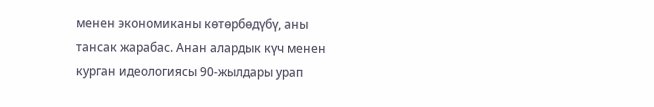менен экономиканы көтөрбөдүбү, аны тансак жарабас. Анан алардык күч менен курган идеологиясы 90-жылдары урап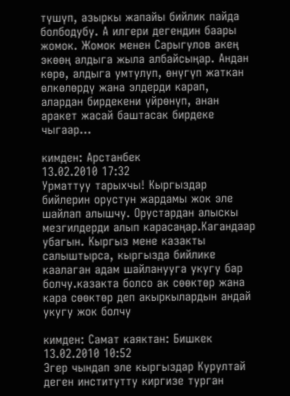түшүп, азыркы жапайы бийлик пайда болбодубу. А илгери дегендин баары жомок. Жомок менен Сарыгулов акең экөөң алдыга жыла албайсыңар. Андан көрө, алдыга умтулуп, өнүгүп жаткан өлкөлөрдү жана элдерди карап, алардан бирдекени үйрөнүп, анан аракет жасай баштасак бирдеке чыгаар...

кимден: Арстанбек
13.02.2010 17:32
Урматтуу тарыхчы! Кыргыздар бийлерин орустун жардамы жок эле шайлап алышчу. Орустардан алыскы мезгилдерди алып карасаңар.Кагандаар убагын. Кыргыз мене казакты салыштырса, кыргызда бийлике каалаган адам шайланууга укугу бар болчу.казакта болсо ак сөөктөр жана кара сөөктөр деп акыркылардын андай укугу жок болчу

кимден: Самат каяктан: Бишкек
13.02.2010 10:52
Эгер чындап эле кыргыздар Курултай деген институтту киргизе турган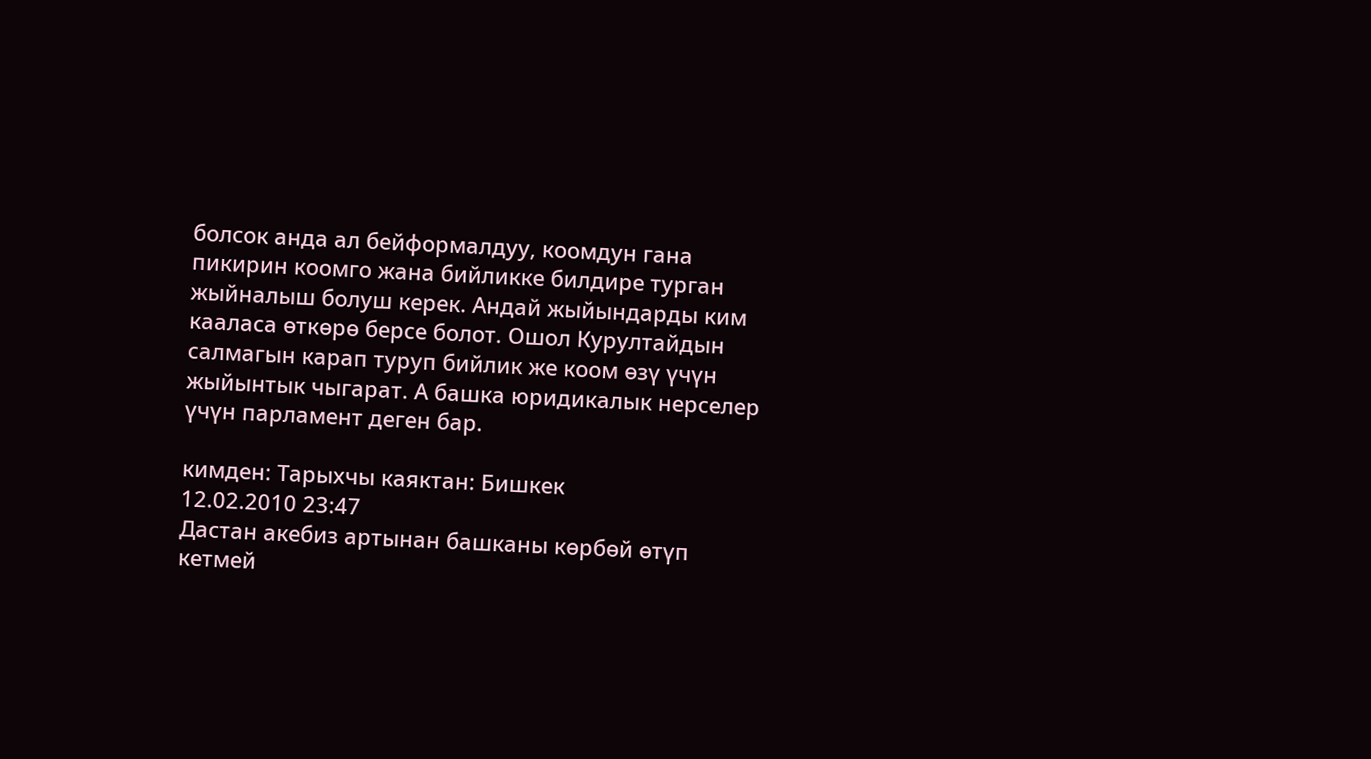болсок анда ал бейформалдуу, коомдун гана пикирин коомго жана бийликке билдире турган жыйналыш болуш керек. Андай жыйындарды ким кааласа өткөрө берсе болот. Ошол Курултайдын салмагын карап туруп бийлик же коом өзү үчүн жыйынтык чыгарат. А башка юридикалык нерселер үчүн парламент деген бар.

кимден: Тарыхчы каяктан: Бишкек
12.02.2010 23:47
Дастан акебиз артынан башканы көрбөй өтүп кетмей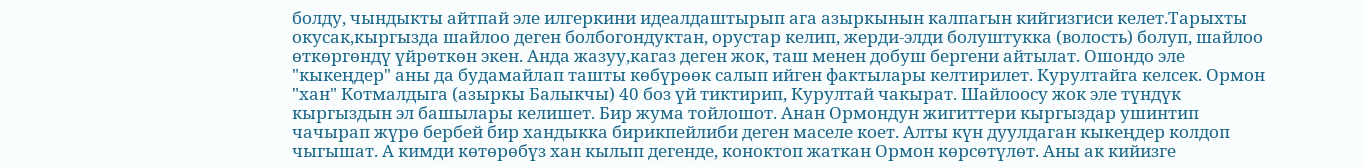болду, чындыкты айтпай эле илгеркини идеалдаштырып ага азыркынын калпагын кийгизгиси келет.Тарыхты окусак,кыргызда шайлоо деген болбогондуктан, орустар келип, жерди-элди болуштукка (волость) болуп, шайлоо өткөргөндү үйрөткөн экен. Анда жазуу,кагаз деген жок, таш менен добуш бергени айтылат. Ошондо эле "кыкеңдер" аны да будамайлап ташты көбүрөөк салып ийген фактылары келтирилет. Курултайга келсек. Ормон "хан" Котмалдыга (азыркы Балыкчы) 40 боз үй тиктирип, Курултай чакырат. Шайлоосу жок эле түндүк кыргыздын эл башылары келишет. Бир жума тойлошот. Анан Ормондун жигиттери кыргыздар ушинтип чачырап жүрө бербей бир хандыкка бирикпейлиби деген маселе коет. Алты күн дуулдаган кыкеңдер колдоп чыгышат. А кимди көтөрөбүз хан кылып дегенде, коноктоп жаткан Ормон көрсөтүлөт. Аны ак кийизге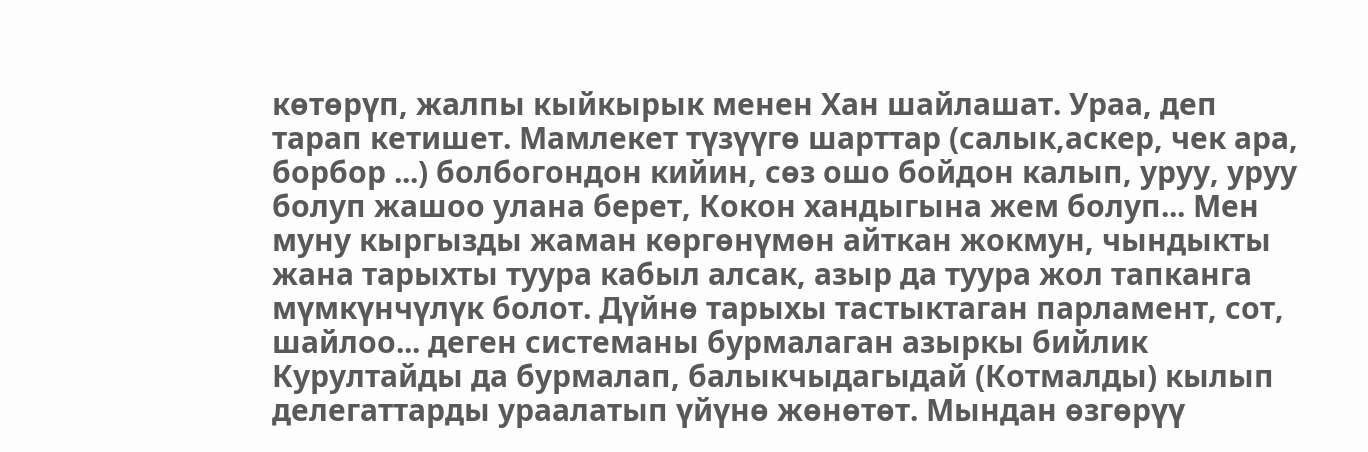көтөрүп, жалпы кыйкырык менен Хан шайлашат. Ураа, деп тарап кетишет. Мамлекет түзүүгө шарттар (салык,аскер, чек ара, борбор ...) болбогондон кийин, сөз ошо бойдон калып, уруу, уруу болуп жашоо улана берет, Кокон хандыгына жем болуп... Мен муну кыргызды жаман көргөнүмөн айткан жокмун, чындыкты жана тарыхты туура кабыл алсак, азыр да туура жол тапканга мүмкүнчүлүк болот. Дүйнө тарыхы тастыктаган парламент, сот, шайлоо... деген системаны бурмалаган азыркы бийлик Курултайды да бурмалап, балыкчыдагыдай (Котмалды) кылып делегаттарды ураалатып үйүнө жөнөтөт. Мындан өзгөрүү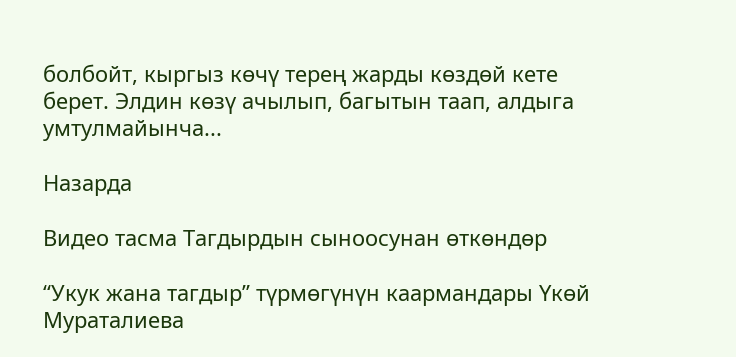болбойт, кыргыз көчү терең жарды көздөй кете берет. Элдин көзү ачылып, багытын таап, алдыга умтулмайынча...

Назарда

Видео тасма Тагдырдын сыноосунан өткөндөр

“Укук жана тагдыр” түрмөгүнүн каармандары Үкөй Мураталиева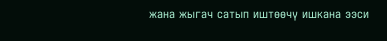жана жыгач сатып иштөөчү ишкана ээси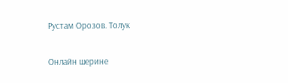Рустам Орозов. Толук

Онлайн шерине